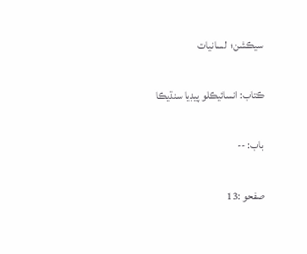سيڪشن؛  لسانيات

ڪتاب: انسائيڪلو پيڊيا سنڌيڪا

باب: --

صفحو :13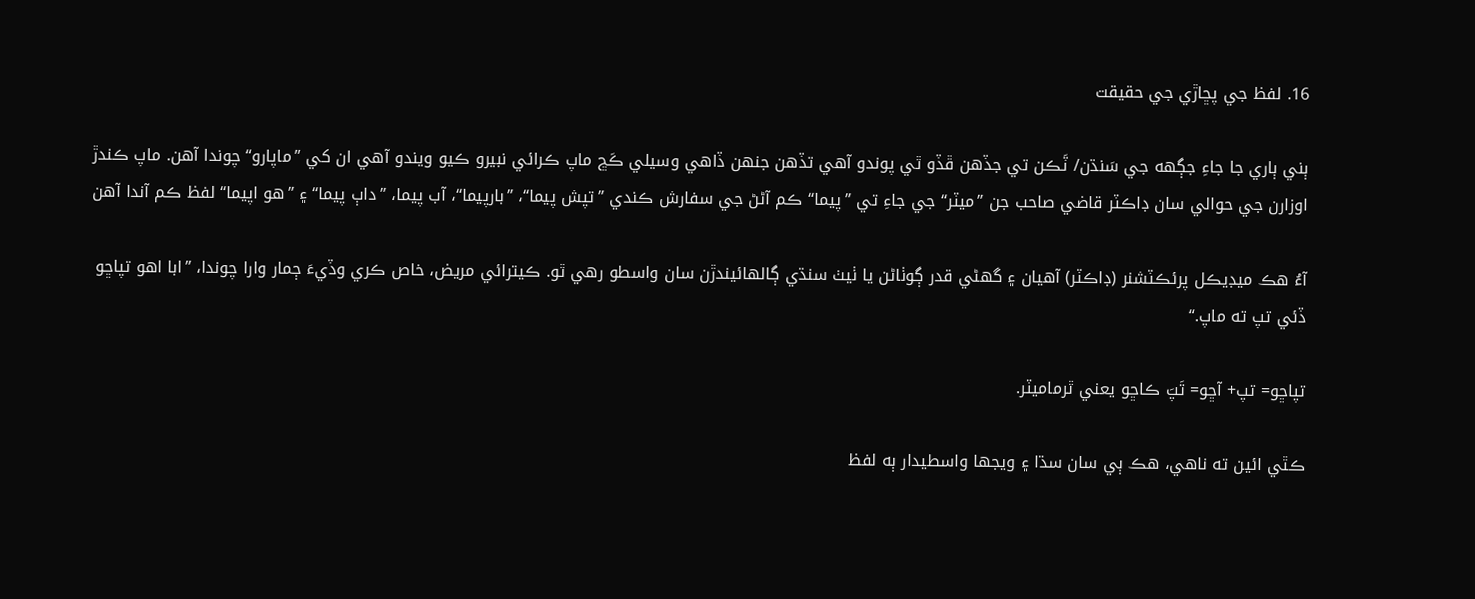16. لفظ جي پڇاڙي جي حقيقت

ٻني ٻاري جا جاءِ جڳهه جي سَنڌن/ ٽَڪن تي جڏهن ڦڏو ٿي پوندو آهي تڏهن جنهن ڏاهي وسيلي ڪَڇ ماپ ڪرائي نبيرو ڪيو ويندو آهي ان کي ”ماپارو“ چوندا آهن. ماپ ڪندڙ اوزارن جي حوالي سان ڊاڪٽر قاضي صاحب جن ”ميٽر“ جي جاءِ تي ”پيما“ ڪم آڻڻ جي سفارش ڪندي ”تپش پيما“، ”بارپيما“، آب پيما، ”داٻ پيما“ ۽ ”هو اپيما“ لفظ ڪم آندا آهن

آءُ هڪ ميڊيڪل پرئڪٽشنر (ڊاڪٽر) آهيان ۽ گھڻي قدر ڳوٺاڻن يا ٺيٺ سنڌي ڳالهائيندڙن سان واسطو رهي ٿو. ڪيترائي مريض، خاص ڪري وڏيءَ ڄمار وارا چوندا، ”ابا اهو تپاڇو ڏئي تپ ته ماپ.“

تپاڇو= تپ+ آڇو= تَپَ ڪاڇو يعني ٿرماميٽر.

ڪٿي ائين ته ناهي، هڪ ٻي سان سڌا ۽ ويجھا واسطيدار ٻه لفظ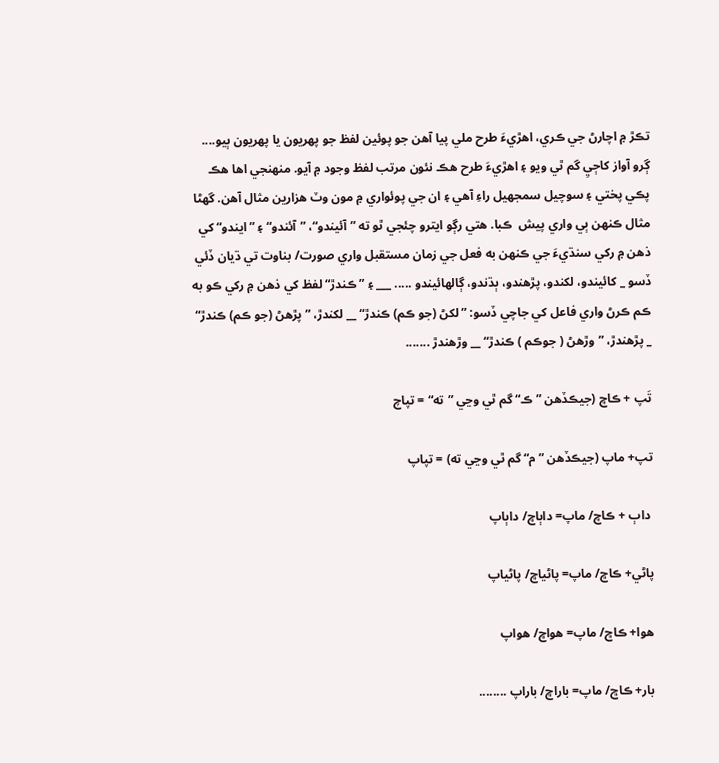تڪڙ ۾ اچارڻ جي ڪري، اهڙيءَ طرح ملي پيا آهن جو پوئين لفظ جو پهريون يا پهريون ٻيو.... ڳرو آواز کاڄيِ گم ٿي ويو ۽ اهڙيءَ طرح هڪ نئون مرتب لفظ وجود ۾ آيو. منهنجي اها هڪ پڪي پختي ۽ سوچيل سمجھيل راءِ آهي ۽ ان جي پوئواري ۾ مون وٽ هزارين مثال آهن. گھڻا مثال ڪنهن ٻي واري پيش  ڪبا. هتي رڳو ايترو چئجي ٿو ته ”آئيندو“، ”آئندو“ ۽ ”ايندو“ کي ذهن ۾ رکي سنڌيءَ جي ڪنهن به فعل جي زمان مستقبل واري صورت/ بناوت تي ڌيان ڏئي ڏسو _ کائيندو، لکندو، پڙهندو، ٻڌندو، ڳالهائيندو ..... ___ ۽ ”ڪندڙ“ لفظ کي ذهن ۾ رکي ڪو به ڪم ڪرڻ واري فاعل کي جاچي ڏسو: ”لکڻ (جو ڪم) ڪندڙ“ __ لکندڙ، ”پڙهڻ (جو ڪم) ڪندڙ“ _ پڙهندڙ، ”وڙهڻ ( جوڪم ) ڪندڙ“ __ وڙهندڙ .......

تَپ + ڪاڇ (جيڪڏهن ”ڪ“ گم ٿي وڃي ”ته“ = تپاچ

تپ+ ماپ (جيڪڏهن ”م“ گم ٿي وڃي ته) = تپاپ

 داٻ + ڪاڇ/ ماپ= داٻاڇ/ داٻاپ

پاڻي+ ڪاڇ/ ماپ= پاڻياڇ/ پاڻياپ

هوا+ ڪاڇ/ ماپ= هواڇ/ هواپ

بار+ ڪاڇ/ ماپ= باراڇ/ باراپ ........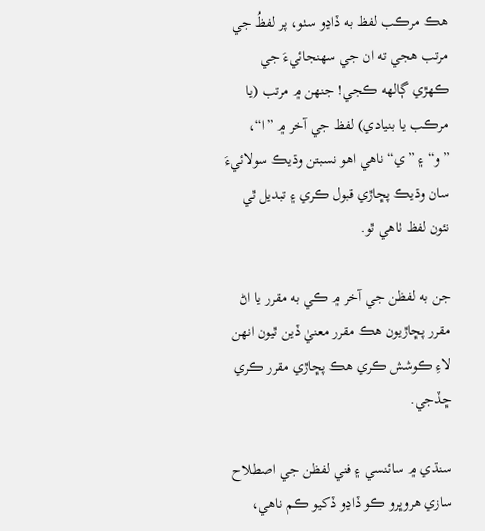هڪ مرڪب لفظ به ڏاڍو سٺو، پر لفظُ جي مرتب هجي ته ان جي سهنجائيءَ جي ڪهڙي ڳالهه ڪجي! جنهن ۾ مرتب (يا مرڪب يا بنيادي) لفظ جي آخر ۾ ”ا“، ”و“ ۽ ”ي“ ناهي اهو نسبتن وڌيڪ سولائيءَ سان وڌيڪ پڇاڙي قبول ڪري ۽ تبديل ٿي نئون لفظ ٺاهي ٿو.

جن به لفظن جي آخر ۾ ڪي به مقرر يا اڻ مقرر پڇاڙيون هڪ مقرر معنيٰ ڏين ٿيون انهن لاءِ ڪوشش ڪري هڪ پڇاڙي مقرر ڪري ڇڏجي.

سنڌي ۾ سائنسي ۽ فني لفظن جي اصطلاح سازي هروڀرو ڪو ڏاڍو ڏکيو ڪم ناهي،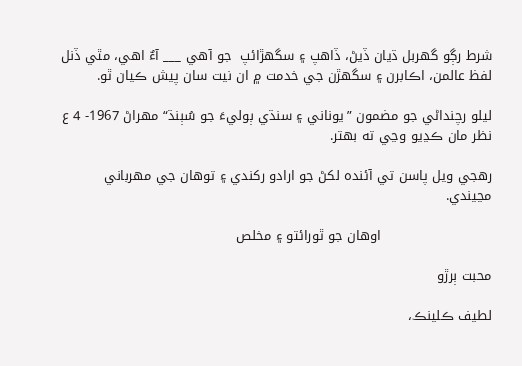شرط رڳو گھربل ڌيان ڏيڻ، ڏاهپ ۽ سگھڙائپ  جو آهي ___ آءٌ اهي، مٿي ڏنل لفظ عالمن، اڪابرن ۽ سگھڙن جي خدمت ۾ ان نيت سان پيش ڪيان ٿو.

ليلو رچنداڻي جو مضمون ”يوناني ۽ سنڌي ٻوليءَ جو سُٻنڌ“ مهراڻ 1967- 4 ع نظر مان ڪڍيو وڃي ته بهتر.

رهجي ويل پاسن تي آئنده لکڻ جو ارادو رکندي ۽ توهان جي مهرباني مڃيندي.

                         اوهان جو ٿورائتو ۽ مخلص

محبت ٻرڙو

لطيف ڪلينڪ،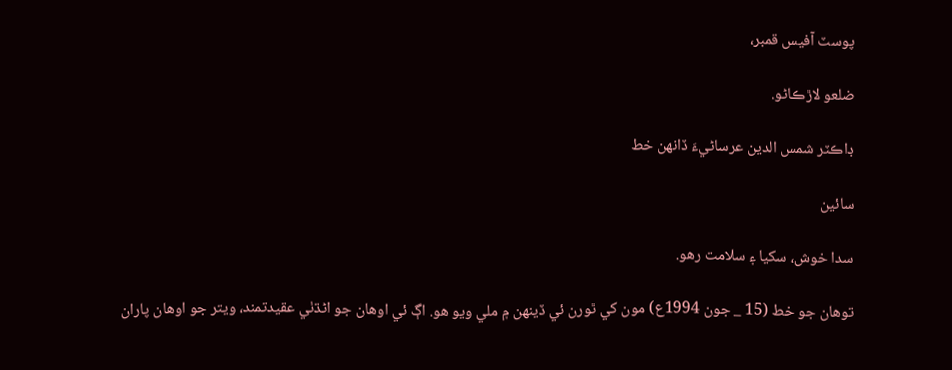پوسٽ آفيس قمبر،

ضلعو لاڙڪاڻو.

ڊاڪٽر شمس الدين عرساڻيءَ ڏانهن خط

سائين

سدا خوش، سکيا ۽ سلامت رهو.

توهان جو خط (15 _ جون 1994ع) مون کي ٿورن ئي ڏينهن ۾ ملي ويو هو. اڳ ئي اوهان جو اڻڌٺي عقيدتمند، ويتر جو اوهان پاران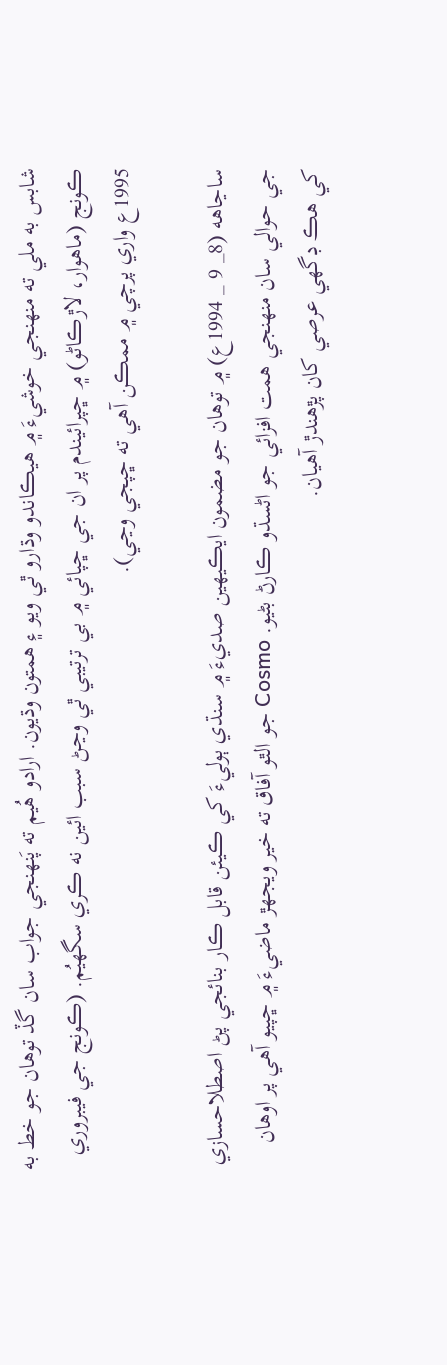شابس به ملي ته منهنجي خوشيءَ ۾ هيڪاندو وڌارو ٿي ويو ۽ همتون وڌيون. ارادو هُيم ته پَنهنجي جواب سان گڏ توهان جو خط به ڪونج (ماهوار، لاڙڪاڻو) ۾ ڇپرائيندم پر ان جي ڇپائي ۾ بي ترتيبي ٿي وڃڻ سبب ائين نه ڪري سگھيُم. (ڪونج جي فيبروري 1995ع واري پرچي ۾ ممڪن آهي ته ڇپجي وڃي).

ساڃاهه (8_ 9 _ 1994ع) ۾ توهان جو مضمون ايڪيهين صديءَ ۾ سنڌي ٻوليءَ کي ڪيئن قابل ڪار بنائجي پڻ اصطلاحسازي جي حوالي سان منهنجي همت افزائي جو اڻسڌو ڪارڻ بڻيو. Cosmo جو الٿو آفاق ته خير ويجھڙ ماضيءَ ۾ ڇپيو آهي پر اوهان کي هڪ ڊگھي عرصي کان پڙهندڙ آهيان.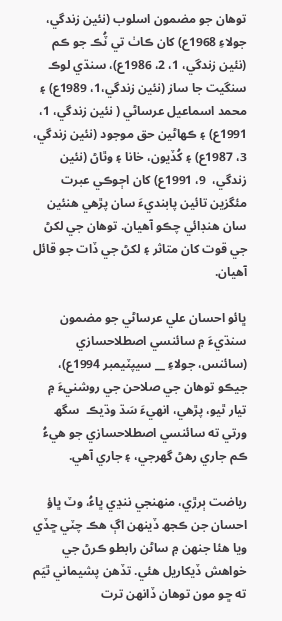توهان جو مضمون اسلوب (نئين زندگي، جولاءِ 1968ع) کان ڪاٺ تي ٽُڪ جو ڪم (نئين زندگي، 1، 2، 1986ع)، سنڌي لوڪ سنگيت جا ساز (نئين زندگي،1، 1989ع) ۽ محمد اسماعيل عرساڻي ( نئين زندگي، 1، 1991ع) ۽ ڪهاڻين حق موجود (نئين زندگي، 3، 1987ع) ۽ کُڏيون، خانا ۽ وٿاڻ (نئين زندگي،  9، 1991ع) کان اڄوڪي عبرت مئگزين تائين پابنديءَ سان پڙهي هنئين سان هنڊائي چڪو آهيان. توهان جي لکڻ جي قوت کان متاثر ۽ لکڻ جي ڏات جو قائل آهيان.

ڀائو احسان علي عرساڻي جو مضمون سنڌيءَ ۾ سائنسي اصطلاحسازي (سائنس، جولاءِ __ سيپٽيمبر 1994ع)، جيڪو توهان جي صلاحن جي روشنيءَ ۾ تيار ٿيو، پڙهي، انهيءَ سَڌ وڌيڪ  سگھ ورتي ته سائنسي اصطلاحسازي جو هيءُ ڪم جاري رهڻ گھرجي، ۽ جاري آهي.

رياضت ٻرڙي، منهنجي ننڍي ڀاءُ، وٽ ڀاؤ احسان جن ڪجھ ڏينهن اڳ هڪ چٽي ڇڏي ويا هئا جنهن ۾ ساڻن رابطو ڪرڻ جي خواهش ڏيکاريل هئي. تڏهن پشيماني ٿيَم ته ڇو مون توهان ڏانهن ترت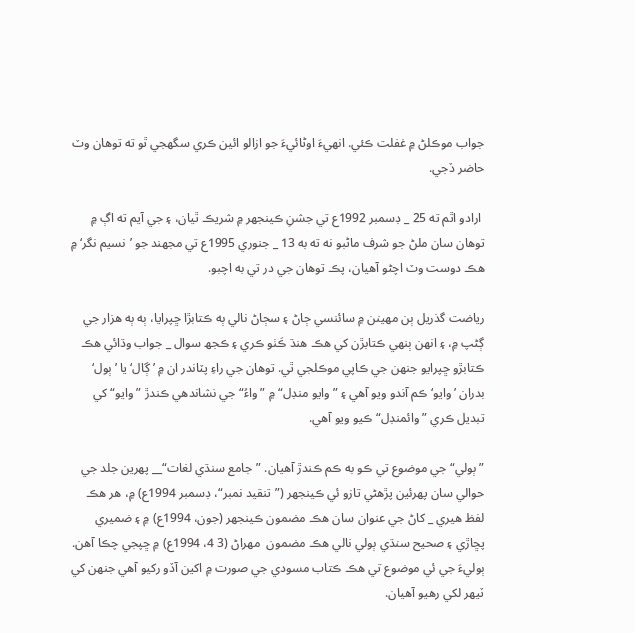جواب موڪلڻ ۾ غفلت ڪئي. انهيءَ اوڻائيءَ جو ازالو ائين ڪري سگھجي ٿو ته توهان وٽ حاضر ڏجي.

 ارادو اٿم ته 25 _ ڊسمبر 1992ع تي جشنِ ڪينجھر ۾ شريڪ ٿيان، ۽ جي آيم ته اڳ ۾ توهان سان ملڻ جو شرف ماڻبو نه ته به 13 _ جنوري 1995ع تي مجھند جو ’نسيم نگر‘ ۾ هڪ دوست وٽ اچڻو آهيان، پڪ توهان جي در تي به اچبو.

رياضت گذريل ٻن مهينن ۾ سائنسي ڄاڻ ۽ سڄاڻ نالي ٻه ڪتابڙا ڇپرايا، ٻه ٻه هزار جي ڳڻپ ۾، ۽ انهن ٻنهي ڪتابڙن کي هڪ هنڌ ڪَٺو ڪري ۽ ڪجھ سوال _ جواب وڌائي هڪ ڪتابڙو ڇپرايو جنهن جي ڪاپي موڪلجي ٿي. توهان جي راءِ پٽاندر ان ۾ ’ڳال‘ يا ’ٻول‘ بدران ’وايو‘ ڪم آندو ويو آهي ۽ ”وايو منڊل“ ۾ ”واءُ“ جي نشاندهي ڪندڙ ”وايو“ کي تبديل ڪري ”وائمنڊل“ ڪيو ويو آهي.

”ٻولي“جي موضوع تي ڪو به ڪم ڪندڙ آهيان. ”جامع سنڌي لغات“__ پهرين جلد جي حوالي سان پهرئين پڙهڻي تازو ئي ڪينجھر (”تنقيد نمبر“، ڊسمبر 1994ع) ۾، هر هڪ لفظ هيري _ کاڻ جي عنوان سان هڪ مضمون ڪينجھر (جون، 1994ع) ۾ ۽ ضميري پڇاڙي ۽ صحيح سنڌي ٻولي نالي هڪ مضمون  مهراڻ (3 4، 1994ع) ۾ ڇپجي چڪا آهن. ٻوليءَ جي ئي موضوع تي هڪ ڪتاب مسودي جي صورت ۾ اکين آڏو رکيو آهي جنهن کي ٽيهر لکي رهيو آهيان.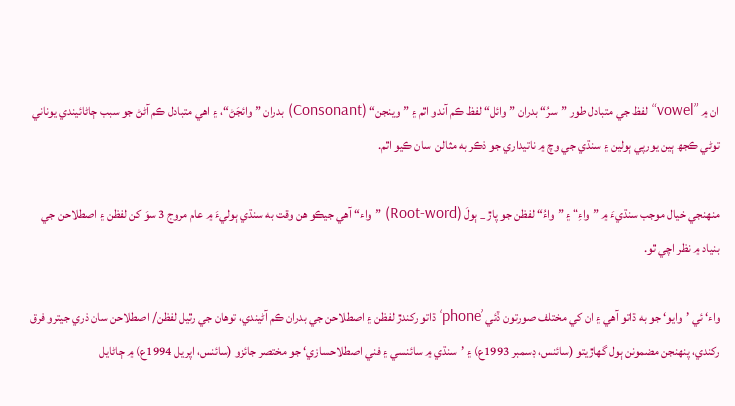ان ۾ ”vowel“ لفظ جي متبادل طور ”سرُ“ بدران ”وائل“ لفظ ڪم آندو اٿم ۽ ”وينجن“ (Consonant) بدران ”وائجَڻ“، ۽ اهي متبادل ڪم آڻڻ جو سبب ڄاڻائيندي يوناني توڻي ڪجھ ٻين يورپي ٻولين ۽ سنڌي جي وچ ۾ ناتيداري جو ذڪر به مثالن  سان ڪيو اٿم.

منهنجي خيال موجب سنڌيءَ ۾ ”واءِ“ ۽ ”واءُ“ لفظن جو پاڙ _ ٻولَ (Root-word) ”واء“ آهي جيڪو هن وقت به سنڌي ٻوليءَ ۾ عام مروج 3 سوَ کن لفظن ۽ اصطلاحن جي بنياد ۾ نظر اچي ٿو.

واء‘ ئي ’وايو‘ جو به ڌاتو آهي ۽ ان کي مختلف صورتون ڏئي ’phone‘ ڌاتو رکندڙ لفظن ۽ اصطلاحن جي بدران ڪم آڻيندي، توهان جي رٿيل لفظن/ اصطلاحن سان ذري جيترو فرق رکندي، پنهنجن مضمونن ٻول گھاڙيتو (سائنس، ڊسمبر 1993ع) ۽ ’سنڌي ۾ سائنسي ۽ فني اصطلاحسازي‘ جو مختصر جائزو (سائنس، اپريل 1994ع) ۾ ڄاڻايل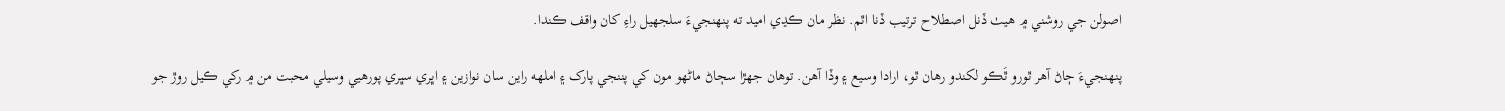اصولن جي روشني ۾ هيٺ ڏنل اصطلاح ترتيب ڏنا اٿم. نظر مان ڪڍي اميد ته پنهنجيءَ سلجھيل راءِ کان واقف ڪندا.

پنهنجيءَ ڄاڻ آهر ٿورو ٿَڪو لکندو رهان ٿو، ارادا وسيع ۽ وڏا آهن. توهان جھڙا سڄاڻ ماڻهو مون کي پننجي پارک ۽ املهه راين سان نوازين ۽ اڀري سڀري پورهيي وسيلي محبت من ۾ رکي ڪيل روڙ جو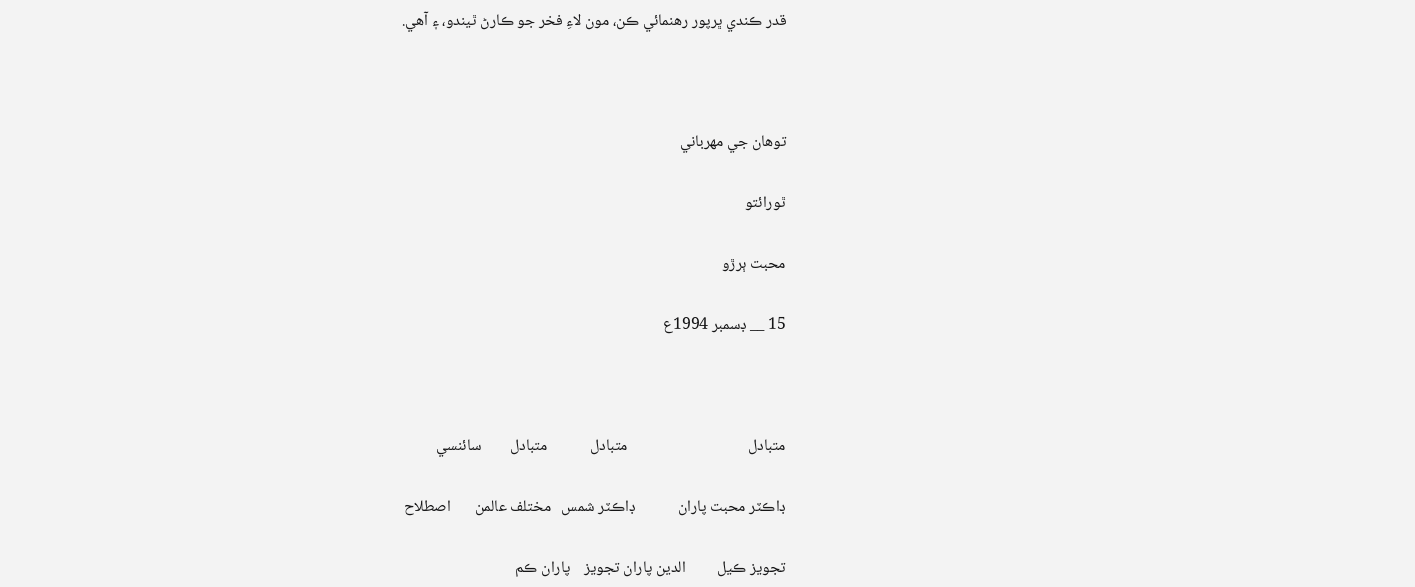قدر ڪندي ڀرپور رهنمائي ڪن، مون لاءِ فخر جو ڪارڻ ٿيندو، ۽ آهي.



توهان جي مهرباني

ٿورائتو

محبت ٻرڙو

15 __ ڊسمبر 1994ع



متبادل                                  متبادل            متبادل        سائنسي

ڊاڪٽر محبت پاران            ڊاڪٽر شمس   مختلف عالمن       اصطلاح

تجويز ڪيل         الدين پاران تجويز    پاران ڪم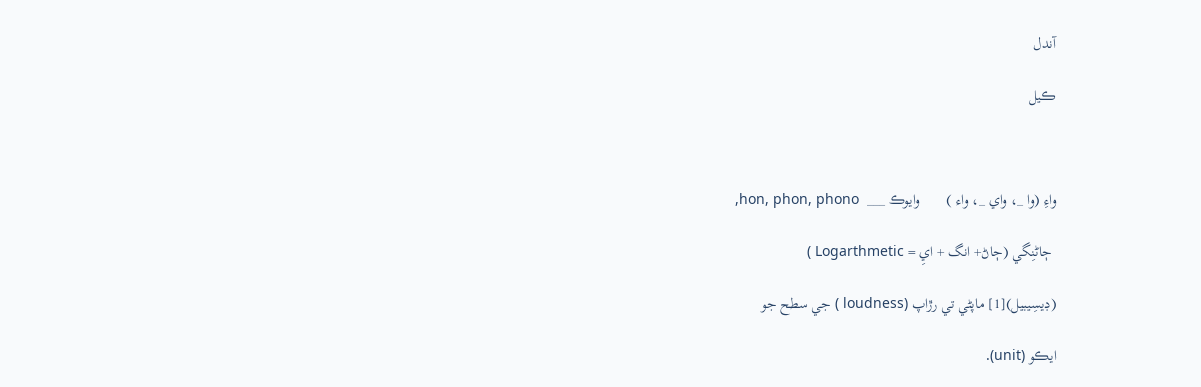آندل

ڪيل



واءِ (وا _، واي _، واء )       وايوڪ ___  hon, phon, phono,

 ڄاڻنِگي (ڄاڻ+ انگ + ايِ = Logarthmetic )

(ڊيسِيبيل)[1] ماپڻي تي رڙاپ (loudness ) جي سطح جو

ايڪو (unit).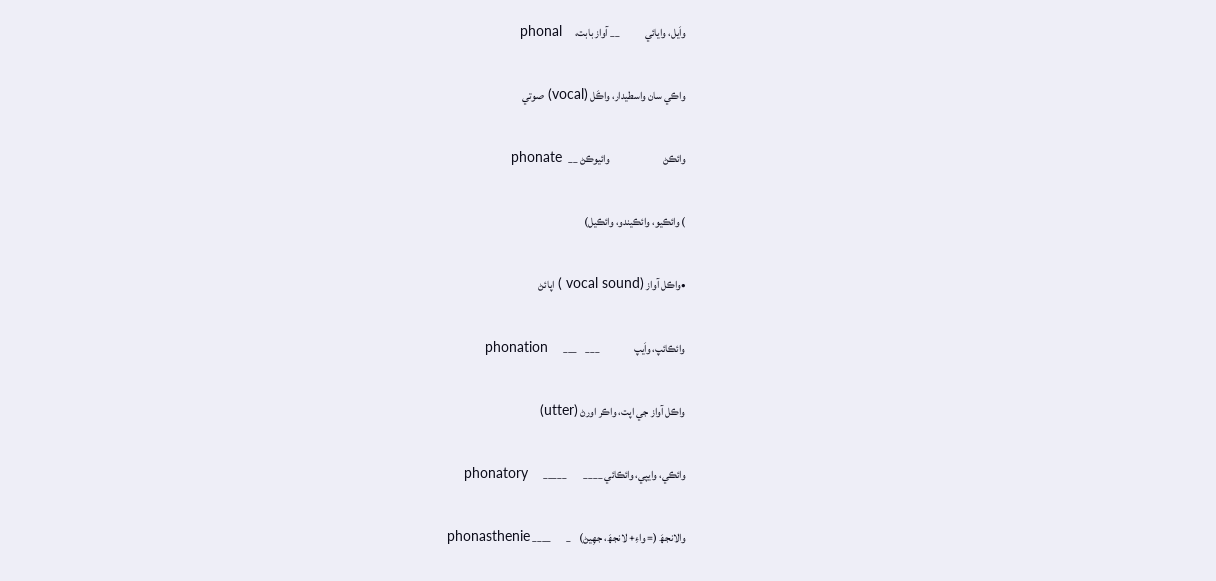واَيل، وايائي            __ آواز بابت،      phonal

واڪي سان واسطيدار، واڪَل (vocal) صوتي

وائڪڻ                         وائيوڪڻ __   phonate

) وائڪيو، وائڪيندو، وائڪيل)

•واڪل آواز (vocal sound ) اپائڻ

وائڪائپ، واَيپ                ___    ___       phonation

واڪل آواز جي اپت، واڪر اورڻ (utter)

وائڪي، وايپي، وائڪائي ____        _____       phonatory

والانجھَ (= واءِ+ لانجھَ، جھِيڻ)    _       ____ phonasthenie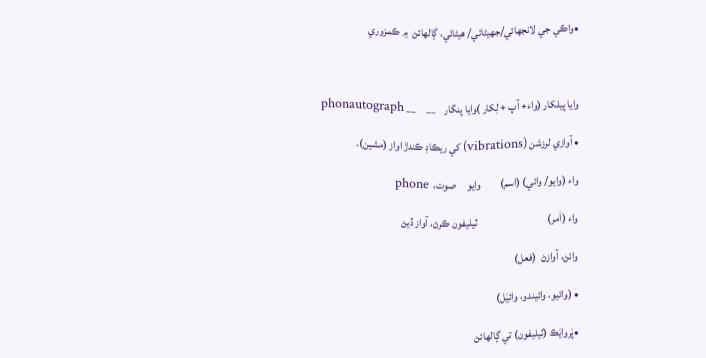•واڪي جي لانجھائي/جھيڻائي/ هيڻائي، ڳالهائڻ  ۾ ڪمزوري



وايا پيلکار (واء+ آپ + لِکار )وايا پنگار    __     __ phonautograph

• آوازي لرزشن (vibrations) کي ريڪاڊ ڪندڙ اواز (مشين).

واء (وايو/ وائي) (اسم)         وايو     صوت،  phone

واء (اَمر)                                 ٽيليفون ڪرڻ، آواز ڏيڻ

وائڻ، آوازڻ  (فعل)

• (وائيو، وائيندو، وائيَل)

•پَروايَڪ (ٽيليفون) تي ڳالهائڻ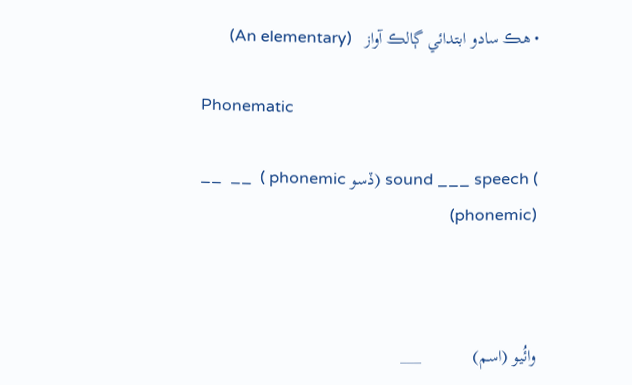• هڪ سادو ابتدائي ڳالڪ آواز   (An elementary)

Phonematic

) sound ___ speech (ڏسو phonemic )  __  __    (phonemic)



وائُيو (اسم)            ___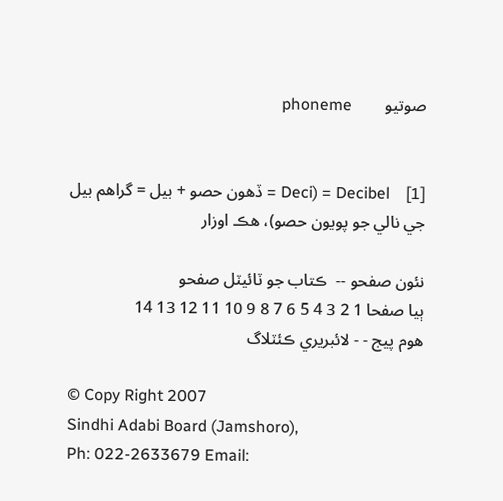صوتيو        phoneme


[1]    Decibel = (Deci = ڏهون حصو + بيل = گراهم بيل جي نالي جو پويون حصو)، هڪ اوزار

نئون صفحو --  ڪتاب جو ٽائيٽل صفحو
ٻيا صفحا 1 2 3 4 5 6 7 8 9 10 11 12 13 14
هوم پيج - - لائبريري ڪئٽلاگ

© Copy Right 2007
Sindhi Adabi Board (Jamshoro),
Ph: 022-2633679 Email: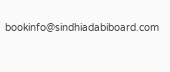bookinfo@sindhiadabiboard.com